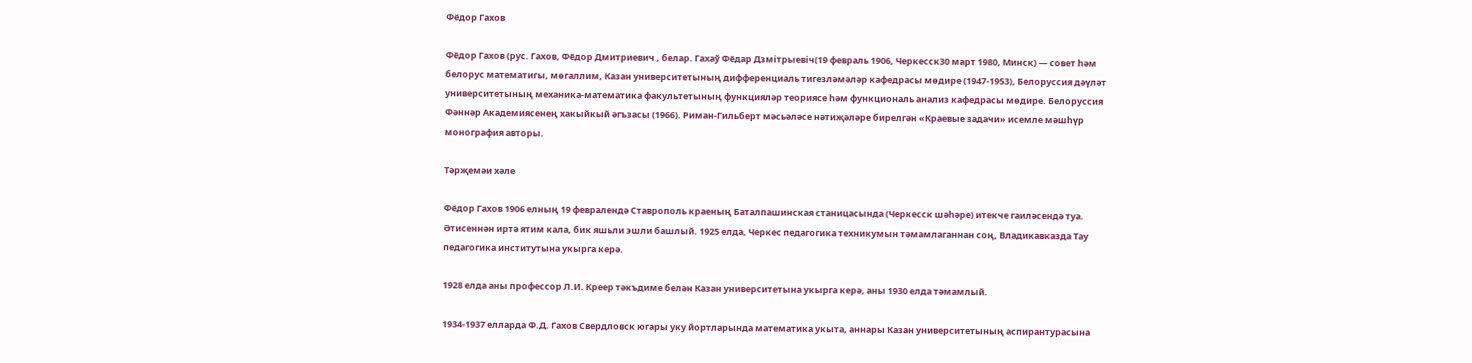Фёдор Гахов

Фёдор Гахов (рус. Гахов, Фёдор Дмитриевич , белар. Гахаў Фёдар Дзмітрыевіч(19 февраль 1906, Черкесск30 март 1980, Минск) — совет һәм белорус математигы, мөгаллим, Казан университетының дифференциаль тигезләмәләр кафедрасы мөдире (1947-1953), Белоруссия дәүләт университетының механика-математика факультетының функцияләр теориясе һәм функциональ анализ кафедрасы мөдире. Белоруссия Фәннәр Академиясенең хакыйкый әгъзасы (1966). Риман-Гильберт мәсьәләсе нәтиҗәләре бирелгән «Краевые задачи» исемле мәшһүр монография авторы.

Тәрҗемәи хәле

Фёдор Гахов 1906 елның 19 февралендә Ставрополь краеның Баталпашинская станицасында (Черкесск шәһәре) итекче гаиләсендә туа. Әтисеннән иртә ятим кала, бик яшьли эшли башлый. 1925 елда, Черкес педагогика техникумын тәмамлаганнан соң, Владикавказда Тау педагогика институтына укырга керә.

1928 елда аны профессор Л.И. Креер тәкъдиме белән Казан университетына укырга керә, аны 1930 елда тәмамлый.

1934-1937 елларда Ф.Д. Гахов Свердловск югары уку йортларында математика укыта, аннары Казан университетының аспирантурасына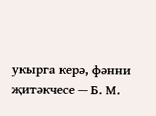укырга керә, фәнни җитәкчесе — Б. М.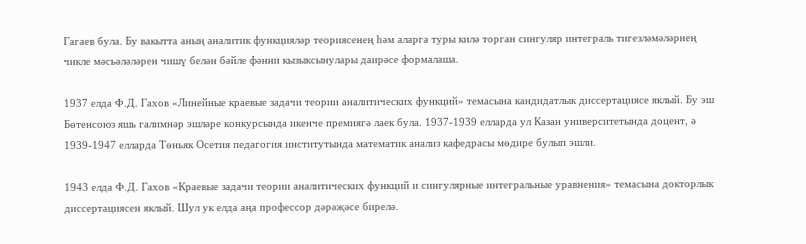Гагаев була. Бу вакытта аның аналитик функцияләр теориясенең һәм аларга туры килә торган сингуляр интеграль тигезләмәләрнең чикле мәсьәләләрен чишү белән бәйле фәнни кызыксынулары даирәсе формалаша.

1937 елда Ф.Д. Гахов «Линейные краевые задачи теории аналитических функций» темасына кандидатлык диссертациясе яклый. Бу эш Бөтенсоюз яшь галимнәр эшләре конкурсында икенче премиягә лаек була. 1937-1939 елларда ул Казан университетында доцент, ә 1939-1947 елларда Төньяк Осетия педагогия институтында математик анализ кафедрасы мөдире булып эшли.

1943 елда Ф.Д. Гахов «Краевые задачи теории аналитических функций и сингулярные интегральные уравнения» темасына докторлык диссертациясен яклый. Шул ук елда аңа профессор дәрәҗәсе бирелә.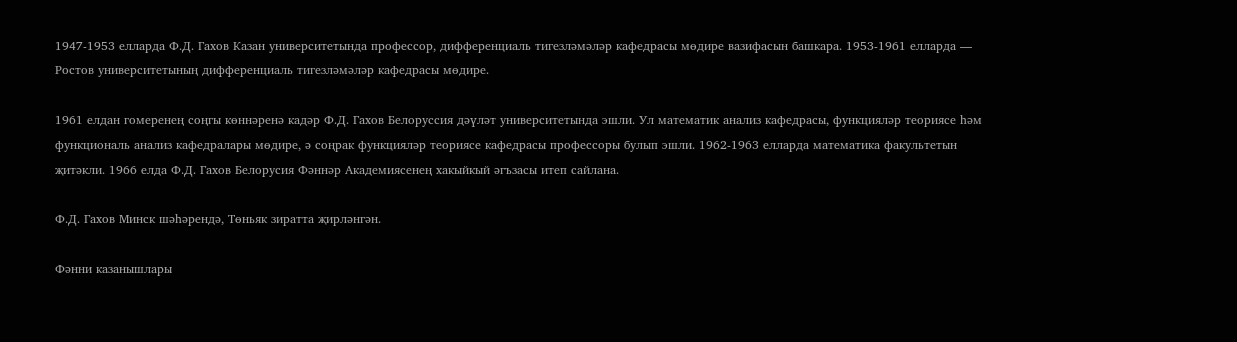1947-1953 елларда Ф.Д. Гахов Казан университетында профессор, дифференциаль тигезләмәләр кафедрасы мөдире вазифасын башкара. 1953-1961 елларда — Ростов университетының дифференциаль тигезләмәләр кафедрасы мөдире.

1961 елдан гомеренең соңгы көннәренә кадәр Ф.Д. Гахов Белоруссия дәүләт университетында эшли. Ул математик анализ кафедрасы, функцияләр теориясе һәм функциональ анализ кафедралары мөдире, ә соңрак функцияләр теориясе кафедрасы профессоры булып эшли. 1962-1963 елларда математика факультетын җитәкли. 1966 елда Ф.Д. Гахов Белорусия Фәннәр Академиясенең хакыйкый әгъзасы итеп сайлана.

Ф.Д. Гахов Минск шәһәрендә, Төньяк зиратта җирләнгән.

Фәнни казанышлары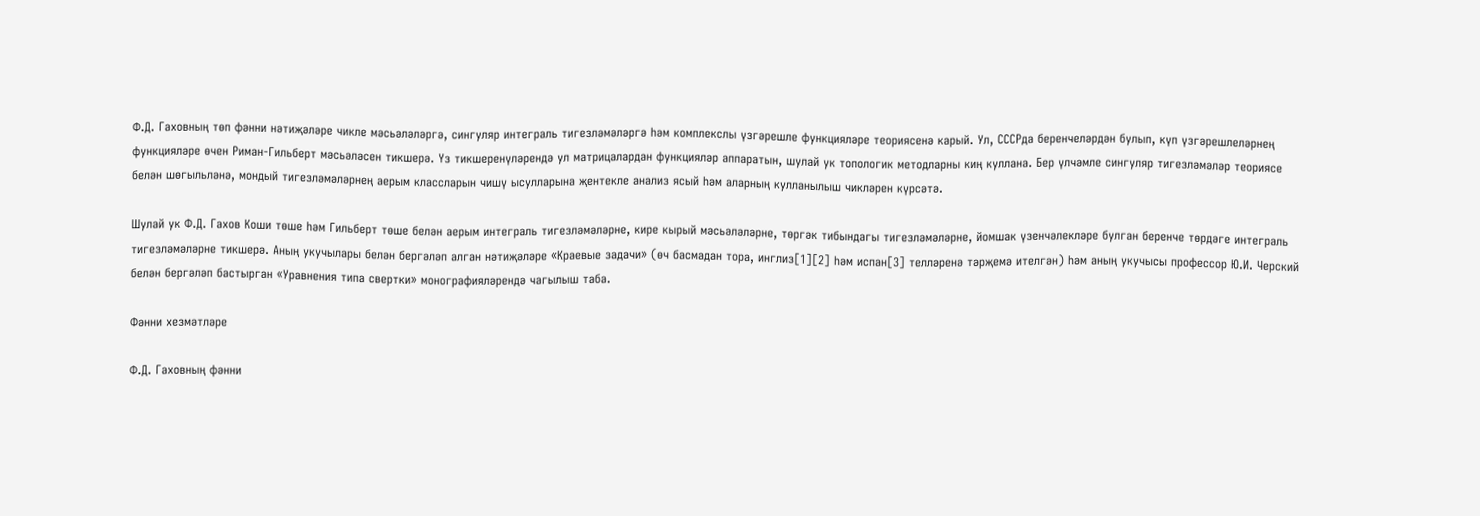Ф.Д. Гаховның төп фәнни нәтиҗәләре чикле мәсьәләләргә, сингуляр интеграль тигезләмәләргә һәм комплекслы үзгәрешле функцияләре теориясенә карый. Ул, СССРда беренчеләрдән булып, күп үзгәрешлеләрнең функцияләре өчен Риман-Гильберт мәсьәләсен тикшерә. Үз тикшеренүләрендә ул матрицалардан функцияләр аппаратын, шулай ук топологик методларны киң куллана. Бер үлчәмле сингуляр тигезләмәләр теориясе белән шөгыльләнә, мондый тигезләмәләрнең аерым классларын чишү ысулларына җентекле анализ ясый һәм аларның кулланылыш чикләрен күрсәтә.

Шулай ук Ф.Д. Гахов Коши төше һәм Гильберт төше белән аерым интеграль тигезләмәләрне, кире кырый мәсьәләләрне, төргәк тибындагы тигезләмәләрне, йомшак үзенчәлекләре булган беренче төрдәге интеграль тигезләмәләрне тикшерә. Аның укучылары белән бергәләп алган нәтиҗәләре «Краевые задачи» (өч басмадан тора, инглиз[1][2] һәм испан[3] телләренә тәрҗемә ителгән) һәм аның укучысы профессор Ю.И. Черский белән бергәләп бастырган «Уравнения типа свертки» монографияләрендә чагылыш таба.

Фәнни хезмәтләре

Ф.Д. Гаховның фәнни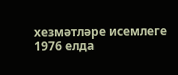хезмәтләре исемлеге 1976 елда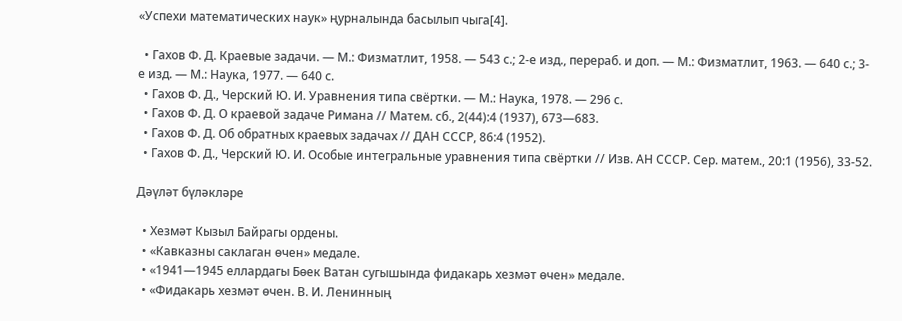«Успехи математических наук» ңурналында басылып чыга[4].

  • Гахов Ф. Д. Краевые задачи. — М.: Физматлит, 1958. — 543 с.; 2-е изд., перераб. и доп. — М.: Физматлит, 1963. — 640 с.; 3-е изд. — М.: Наука, 1977. — 640 с.
  • Гахов Ф. Д., Черский Ю. И. Уравнения типа свёртки. — М.: Наука, 1978. — 296 с.
  • Гахов Ф. Д. О краевой задаче Римана // Матем. сб., 2(44):4 (1937), 673—683.
  • Гахов Ф. Д. Об обратных краевых задачах // ДАН СССР, 86:4 (1952).
  • Гахов Ф. Д., Черский Ю. И. Особые интегральные уравнения типа свёртки // Изв. АН СССР. Сер. матем., 20:1 (1956), 33-52.

Дәүләт бүләкләре

  • Хезмәт Кызыл Байрагы ордены.
  • «Кавказны саклаган өчен» медале.
  • «1941—1945 еллардагы Бөек Ватан сугышында фидакарь хезмәт өчен» медале.
  • «Фидакарь хезмәт өчен. В. И. Ленинның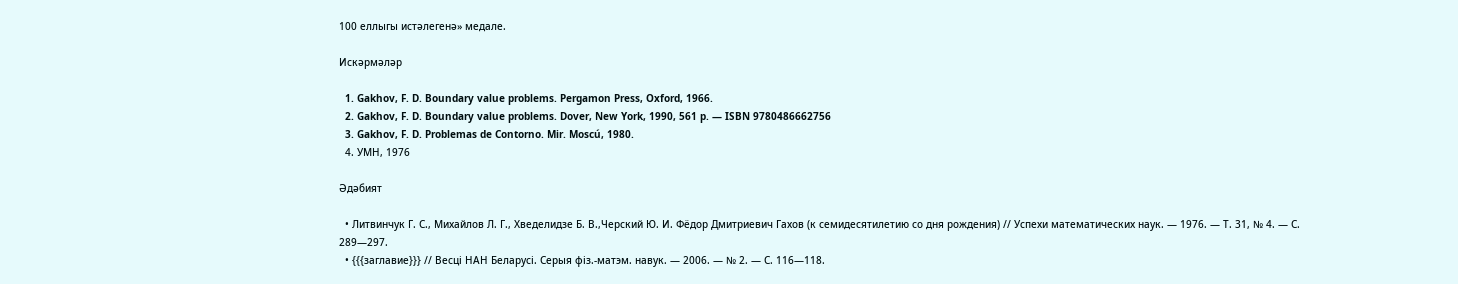100 еллыгы истәлегенә» медале.

Искәрмәләр

  1. Gakhov, F. D. Boundary value problems. Pergamon Press, Oxford, 1966.
  2. Gakhov, F. D. Boundary value problems. Dover, New York, 1990, 561 p. — ISBN 9780486662756
  3. Gakhov, F. D. Problemas de Contorno. Mir. Moscú, 1980.
  4. УМН, 1976

Әдәбият

  • Литвинчук Г. С., Михайлов Л. Г., Хведелидзе Б. В.,Черский Ю. И. Фёдор Дмитриевич Гахов (к семидесятилетию со дня рождения) // Успехи математических наук. — 1976. — Т. 31, № 4. — С. 289—297.
  • {{{заглавие}}} // Весцi НАН Беларусі. Серыя фіз.-матэм. навук. — 2006. — № 2. — С. 116—118.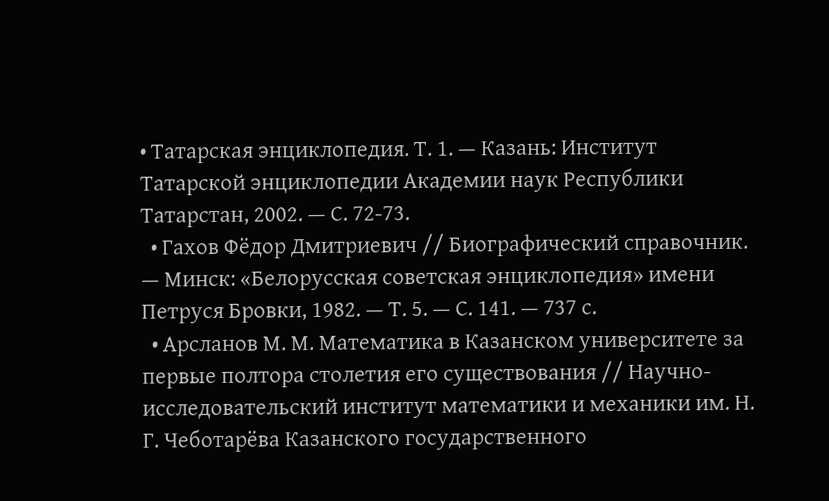• Татарская энциклопедия. Т. 1. — Казань: Институт Татарской энциклопедии Академии наук Республики Татарстан, 2002. — С. 72-73.
  • Гахов Фёдор Дмитриевич // Биографический справочник. — Минск: «Белорусская советская энциклопедия» имени Петруся Бровки, 1982. — Т. 5. — С. 141. — 737 с.
  • Арсланов М. М. Математика в Казанском университете за первые полтора столетия его существования // Научно-исследовательский институт математики и механики им. Н. Г. Чеботарёва Казанского государственного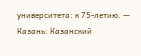университета: к 75-летию. — Казань: Казанский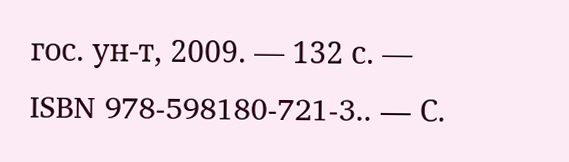гос. ун-т, 2009. — 132 с. — ISBN 978-598180-721-3.. — С.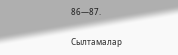86—87.

Сылтамалар